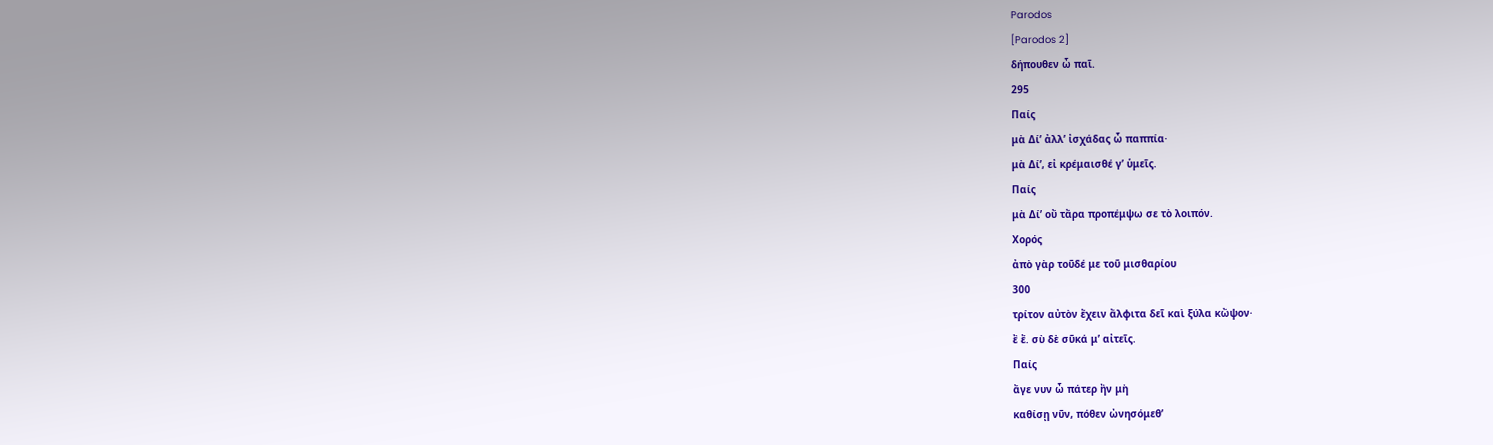Parodos
[Parodos 2]
δήπουθεν ὦ παῖ.
295
Παίς
μὰ Δίʼ ἀλλʼ ἰσχάδας ὦ παππία·
μὰ Δίʼ, εἰ κρέμαισθέ γʼ ὑμεῖς.
Παίς
μὰ Δίʼ οὔ τἄρα προπέμψω σε τὸ λοιπόν.
Χορός
ἀπὸ γὰρ τοῦδέ με τοῦ μισθαρίου
300
τρίτον αὐτὸν ἔχειν ἄλφιτα δεῖ καὶ ξύλα κὤψον·
ἒ ἔ. σὺ δὲ σῦκά μʼ αἰτεῖς.
Παίς
ἄγε νυν ὦ πάτερ ἢν μὴ
καθίσῃ νῦν, πόθεν ὠνησόμεθʼ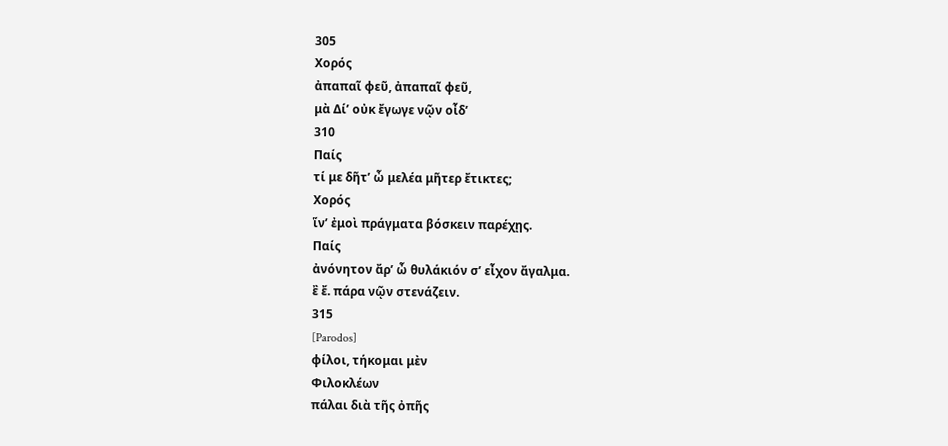305
Χορός
ἀπαπαῖ φεῦ, ἀπαπαῖ φεῦ,
μὰ Δίʼ οὐκ ἔγωγε νῷν οἶδʼ
310
Παίς
τί με δῆτʼ ὦ μελέα μῆτερ ἔτικτες;
Χορός
ἵνʼ ἐμοὶ πράγματα βόσκειν παρέχῃς.
Παίς
ἀνόνητον ἄρʼ ὦ θυλάκιόν σʼ εἶχον ἄγαλμα.
ἒ ἔ. πάρα νῷν στενάζειν.
315
[Parodos]
φίλοι, τήκομαι μὲν
Φιλοκλέων
πάλαι διὰ τῆς ὀπῆς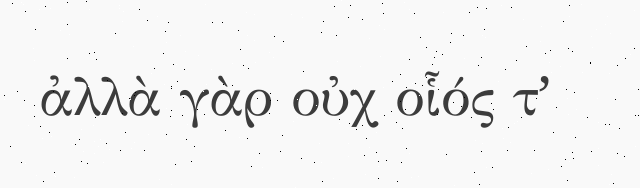ἀλλὰ γὰρ οὐχ οἷός τʼ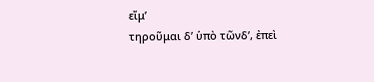εἴμʼ
τηροῦμαι δʼ ὑπὸ τῶνδʼ, ἐπεὶ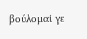βούλομαί γε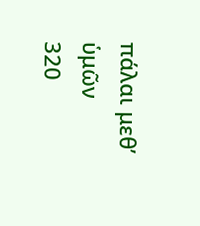πάλαι μεθʼ ὑμῶν
320